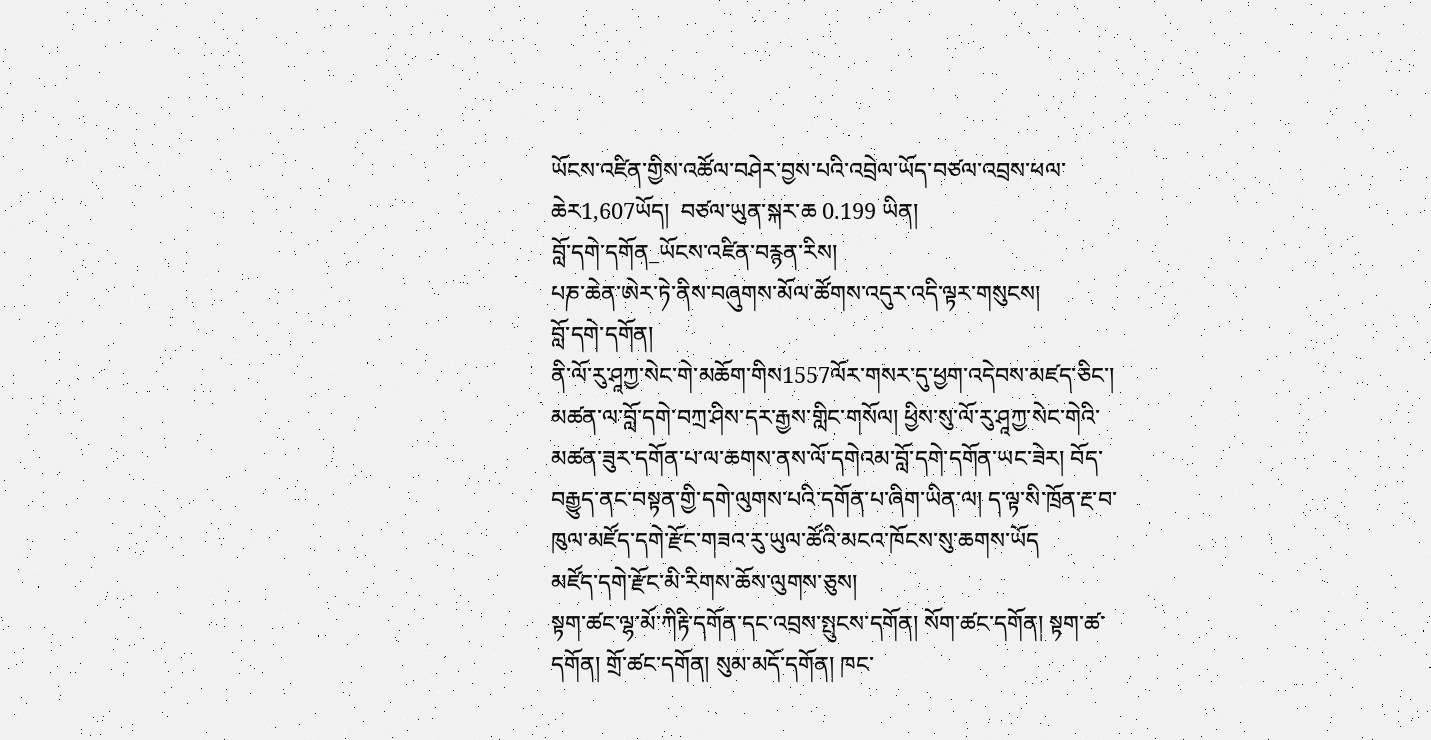ཡོངས་འཛིན་གྱིས་འཚོལ་བཤེར་བྱས་པའི་འབྲེལ་ཡོད་བཙལ་འབྲས་ཕལ་ཆེར1,607ཡོད།  བཙལ་ཡུན་སྐར་ཆ 0.199 ཡིན།
བློ་དགེ་དགོན_ཡོངས་འཛིན་བརྙན་རིས།
པཎ་ཆེན་ཨེར་ཏེ་ནིས་བཞུགས་མོལ་ཚོགས་འདུར་འདི་ལྟར་གསུངས།
བློ་དགེ་དགོན།
ནི་ལོ་རུ་ཤཱཀྱ་སེང་གེ་མཆོག་གིས1557ལོར་གསར་དུ་ཕྱག་འདེབས་མཛད་ཅིང་། མཚན་ལ་བློ་དགེ་བཀྲ་ཤིས་དར་རྒྱས་གླིང་གསོལ། ཕྱིས་སུ་ལོ་རུ་ཤཱཀྱ་སེང་གེའི་མཚན་ཟུར་དགོན་པ་ལ་ཆགས་ནས་ལོ་དགེའམ་བློ་དགེ་དགོན་ཡང་ཟེར། བོད་བརྒྱུད་ནང་བསྟན་གྱི་དགེ་ལུགས་པའི་དགོན་པ་ཞིག་ཡིན་ལ། ད་ལྟ་སི་ཁྲོན་རྔ་བ་ཁུལ་མཛོད་དགེ་རྫོང་གཟའ་རུ་ཡུལ་ཚོའི་མངའ་ཁོངས་སུ་ཆགས་ཡོད
མཛོད་དགེ་རྫོང་མི་རིགས་ཆོས་ལུགས་ཅུས།
སྟག་ཚང་ལྷ་མོ་ཀིརྟི་དགོན་དང་འབྲས་སྤུངས་དགོན། སོག་ཚང་དགོན། སྟག་ཚ་དགོན། གྲོ་ཚང་དགོན། སུམ་མདོ་དགོན། ཁང་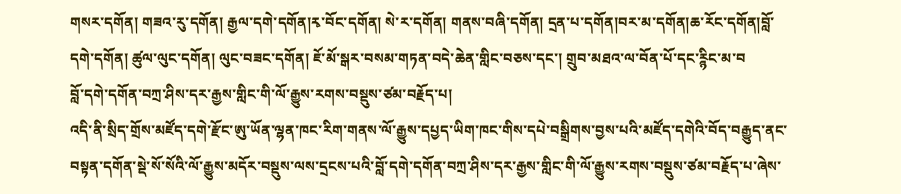གསར་དགོན། གཟའ་རུ་དགོན། རྒྱལ་དགེ་དགོན།རྭ་བོང་དགོན། སེ་ར་དགོན། གནས་བཞི་དགོན། དྲན་པ་དགོན།བར་མ་དགོན།ཆ་རོང་དགོན།བློ་དགེ་དགོན། ཚུལ་ལུང་དགོན། ལུང་བཟང་དགོན། ཇོ་མོ་སྒར་བསམ་གཏན་བདེ་ཆེན་གླིང་བཅས་དང་། གྲུབ་མཐའ་ལ་བོན་པོ་དང་ཪྙིང་མ་བ
བློ་དགེ་དགོན་བཀྲ་ཤིས་དར་རྒྱས་གླིང་གི་ལོ་རྒྱུས་རགས་བསྡུས་ཙམ་བརྗོད་པ།
འདི་ནི་སྲིད་གྲོས་མཛོད་དགེ་རྫོང་ཨུ་ཡོན་ལྷན་ཁང་རིག་གནས་ལོ་རྒྱུས་དཔྱད་ཡིག་ཁང་གིས་དཔེ་བསྒྲིགས་བྱས་པའི་མཛོད་དགེའི་བོད་བརྒྱུད་ནང་བསྟན་དགོན་སྡེ་སོ་སོའི་ལོ་རྒྱུས་མདོར་བསྡུས་ལས་དྲངས་པའི་བློ་དགེ་དགོན་བཀྲ་ཤིས་དར་རྒྱས་གླིང་གི་ལོ་རྒྱུས་རགས་བསྡུས་ཙམ་བརྗོད་པ་ཞེས་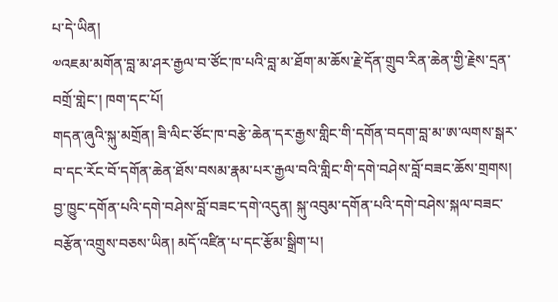པ་དེ་ཡིན།
༧འཇམ་མགོན་བླ་མ་ཤར་རྒྱལ་བ་ཙོང་ཁ་པའི་བླ་མ་ཐོག་མ་ཆོས་རྗེ་དོན་གྲུབ་རིན་ཆེན་གྱི་རྗེས་དྲན་བགྲོ་གླེང་། ཁག་དང་པོ།
གདན་ཞུའི་སྐུ་མགྲོན། ཟི་ལིང་ཙོང་ཁ་བརྩེ་ཆེན་དར་རྒྱས་གླིང་གི་དགོན་བདག་བླ་མ་ཨ་ལགས་སྒར་བ་དང་རོང་བོ་དགོན་ཆེན་ཐོས་བསམ་རྣམ་པར་རྒྱལ་བའི་གླིང་གི་དགེ་བཤེས་བློ་བཟང་ཆོས་གྲགས། བྱ་ཁྱུང་དགོན་པའི་དགེ་བཤེས་བློ་བཟང་དགེ་འདུན། སྐུ་འབུམ་དགོན་པའི་དགེ་བཤེས་སྐལ་བཟང་བརྩོན་འགྲུས་བཅས་ཡིན། མདོ་འཛིན་པ་དང་རྩོམ་སྒྲིག་པ།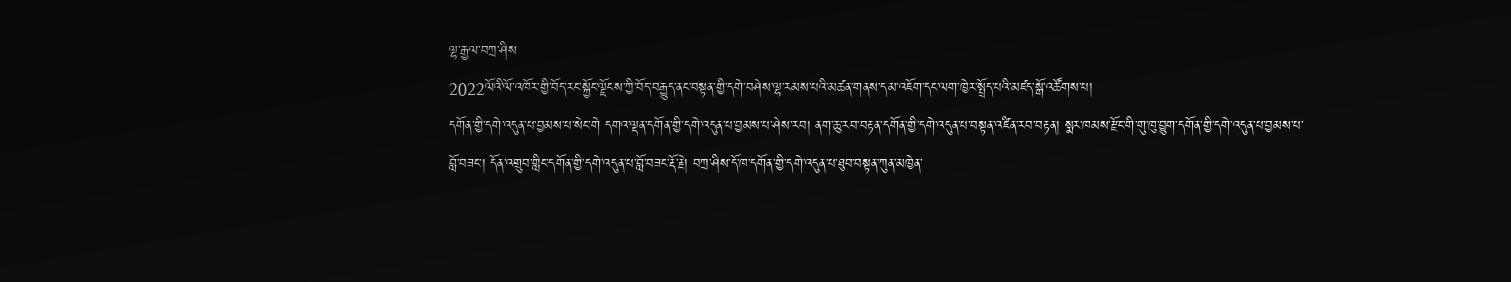ལྷ་རྒྱལ་བཀྲ་ཤིས
2022ལོའི་ལོ་འཁོར་གྱི་བོད་རང་སྐྱོང་ལྗོངས་ཀྱི་བོད་བརྒྱུད་ནང་བསྟན་གྱི་དགེ་བཤེས་ལྷ་རམས་པའི་མཚན་གནས་དམ་འཇོག་དང་ལག་ཁྱེར་སྤྲོད་པའི་མཛད་སྒོ་འཚོགས་པ།
དགོན་གྱི་དགེ་འདུན་པ་བྱམས་པ་སེང་གེ དགའ་ལྡན་དགོན་གྱི་དགེ་འདུན་པ་བྱམས་པ་ཤེས་རབ། ནག་ཆུ་རབ་བརྟན་དགོན་གྱི་དགེ་འདུན་པ་བསྟན་འཛིན་རབ་བརྟན། སྨར་ཁམས་རྫོང་གི་གུ་ཁུ་བྱུག་དགོན་གྱི་དགེ་འདུན་པ་བྱམས་པ་བློ་བཟང་། དོན་འགྲུབ་གླིང་དགོན་གྱི་དགེ་འདུན་པ་བློ་བཟང་རྡོ་རྗེ། བཀྲ་ཤིས་དོ་ཁ་དགོན་གྱི་དགེ་འདུན་པ་ཐུབ་བསྟན་ཀུན་མཁྱེན་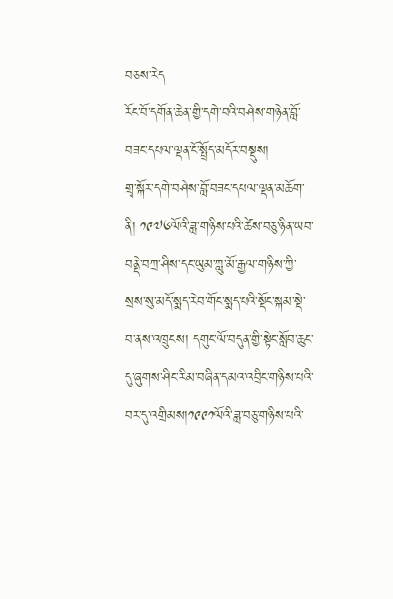བཅས་རེད
རོང་བོ་དགོན་ཆེན་གྱི་དགེ་བའི་བཤེས་གཉེན་བློ་བཟང་དཔལ་ལྡན་ངོ་སྤྲོད་མདོར་བསྡུས།
གྲྭ་སྐོར་དགེ་བཤེས་བློ་བཟང་དཔལ་ལྡན་མཆོག་ནི། ༡༩༧༦ལོའི་ཟླ་གཉིས་པའི་ཚེས་བཅུ་ཉིན་ཡབ་བནྡེ་བཀྲ་ཤིས་དང་ཡུམ་ཀླུ་མོ་རྒྱལ་གཉིས་ཀྱི་སྲས་སུ་མདོ་སྨད་རེབ་གོང་སྨད་པའི་སྡོང་སྐམ་སྡེ་བ་ནས་འཁྲུངས། དགུང་ལོ་བདུན་གྱི་སྟེང་སློབ་ཆུང་དུ་ཞུགས་ཤིང་རིམ་བཞིན་དམའ་འབྲིང་གཉིས་པའི་བར་དུ་འགྲིམས།༡༩༩༡ལོའི་ཟླ་བཅུ་གཉིས་པའི་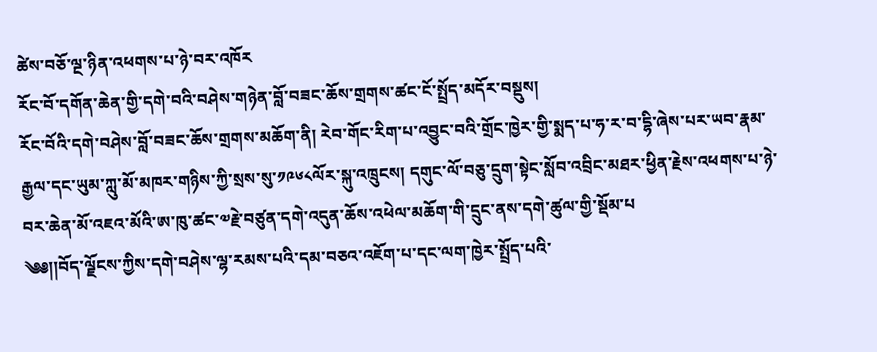ཚེས་བཅོ་ལྔ་ཉིན་འཕགས་པ་ཉེ་བར་འཁོར
རོང་བོ་དགོན་ཆེན་གྱི་དགེ་བའི་བཤེས་གཉེན་བློ་བཟང་ཆོས་གྲགས་ཚང་ངོ་སྤྲོད་མདོར་བསྡུས།
རོང་བོའི་དགེ་བཤེས་བློ་བཟང་ཆོས་གྲགས་མཆོག་ནི། རེབ་གོང་རིག་པ་འབྱུང་བའི་གྲོང་ཁྱེར་གྱི་སྨད་པ་ཧ་ར་བ་དྷི་ཞེས་པར་ཡབ་རྣམ་རྒྱལ་དང་ཡུམ་ཀླུ་མོ་མཁར་གཉིས་ཀྱི་སྲས་སུ་༡༩༦༨ལོར་སྐུ་འཁྲུངས། དགུང་ལོ་བཅུ་དྲུག་སྟེང་སློབ་འབྲིང་མཐར་ཕྱིན་རྗེས་འཕགས་པ་ཉེ་བར་ཆེན་མོ་འཇའ་མོའི་ཨ་ཁུ་ཚང་༧རྗེ་བཙུན་དགེ་འདུན་ཆོས་འཕེལ་མཆོག་གི་དྲུང་ནས་དགེ་ཚུལ་གྱི་སྡོམ་པ
༄༅།།བོད་ལྗོངས་ཀྱིས་དགེ་བཤེས་ལྷ་རམས་པའི་དམ་བཅའ་འཇོག་པ་དང་ལག་ཁྱེར་སྤྲོད་པའི་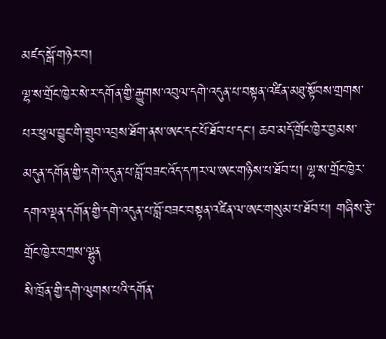མཛད་སྒོ་གཉེར་བ།
ལྷ་ས་གྲོང་ཁྱེར་སེ་ར་དགོན་གྱི་རྒྱུགས་འབུལ་དགེ་འདུན་པ་བསྟན་འཛིན་མཐུ་སྟོབས་གྲགས་པར་ཕུལ་བྱུང་གི་གྲུབ་འབྲས་ཐོག་ནས་ཨང་དང་པོ་ཐོབ་པ་དང་། ཆབ་མདོ་གྲོང་ཁྱེར་བྱམས་མདུན་དགོན་གྱི་དགེ་འདུན་པ་བློ་བཟང་འོད་དཀར་ལ་ཨང་གཉིས་པ་ཐོབ་པ། ལྷ་ས་གྲོང་ཁྱེར་དགའ་ལྡན་དགོན་གྱི་དགེ་འདུན་པ་བློ་བཟང་བསྟན་འཛིན་ལ་ཨང་གསུམ་པ་ཐོབ་པ། གཞིས་རྩེ་གྲོང་ཁྱེར་བཀྲས་ལྷུན
སི་ཁྲོན་གྱི་དགེ་ལུགས་པའི་དགོན་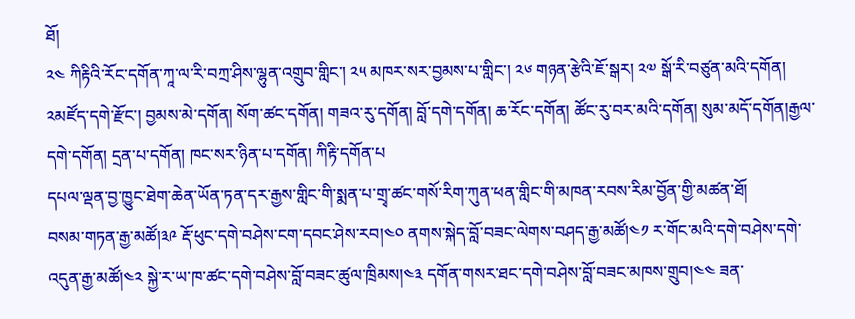ཐོ།
༢༤ ཀིརྟིའི་རོང་དགོན་ཀཱ་ལ་རི་བཀྲ་ཤིས་ལྷུན་འགྲུབ་གླིང་། ༢༥ མཁར་སར་བྱམས་པ་གླིང་། ༢༦ གཉན་རྩེའི་ཇོ་སྒར། ༢༧ སྒོ་རི་བཙུན་མའི་དགོན། ༢མཛོད་དགེ་རྫོང་། བྱམས་མེ་དགོན། སོག་ཚང་དགོན། གཟའ་རུ་དགོན། བློ་དགེ་དགོན། ཆ་རོང་དགོན། ཚོང་རུ་བར་མའི་དགོན། སུམ་མདོ་དགོན།རྒྱལ་དགེ་དགོན། དྲན་པ་དགོན། ཁང་སར་ཉིན་པ་དགོན། ཀིརྟི་དགོན་པ
དཔལ་ལྡན་བྱ་ཁྱུང་ཐེག་ཆེན་ཡོན་ཏན་དར་རྒྱས་གླིང་གི་སྨན་པ་གྲྭ་ཚང་གསོ་རིག་ཀུན་ཕན་གླིང་གི་མཁན་རབས་རིམ་བྱོན་གྱི་མཚན་ཐོ།
བསམ་གཏན་རྒྱ་མཚོ།༣༩ རྡོ་ཕུང་དགེ་བཤེས་ངག་དབང་ཤེས་རབ།༤༠ ནགས་སྐེད་བློ་བཟང་ལེགས་བཤད་རྒྱ་མཚོ།༤༡ ར་གོང་མའི་དགེ་བཤེས་དགེ་འདུན་རྒྱ་མཚོ།༤༢ སྐྱེ་ར་ཡ་ཁ་ཚང་དགེ་བཤེས་བློ་བཟང་ཚུལ་ཁྲིམས།༤༣ དགོན་གསར་ཐང་དགེ་བཤེས་བློ་བཟང་མཁས་གྲུབ།༤༤ ཟན་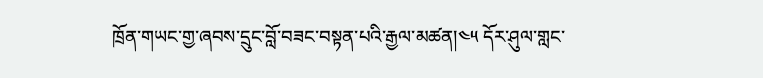ཁྲོན་གཡང་གྱ་ཞབས་དྲུང་བློ་བཟང་བསྟན་པའི་རྒྱལ་མཚན།༤༥ དོར་ཤུལ་གླང་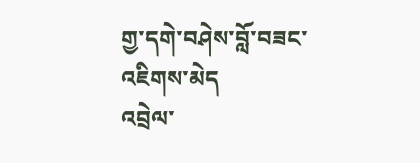གྱ་དགེ་བཤེས་བློ་བཟང་འཇིགས་མེད
འབྲེལ་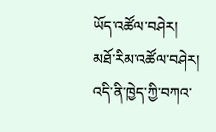ཡོད་འཚོལ་བཤེར།
མཐོ་རིམ་འཚོལ་བཤེར།
འདི་ནི་ཁྱེད་ཀྱི་བཀའ་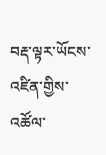བརྡ་ལྟར་ཡོངས་འཛིན་གྱིས་འཚོལ་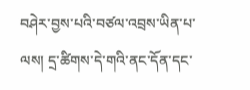བཤེར་བྱས་པའི་བཙལ་འབྲས་ཡིན་པ་ལས། དྲ་ཚིགས་དེ་གའི་ནང་དོན་དང་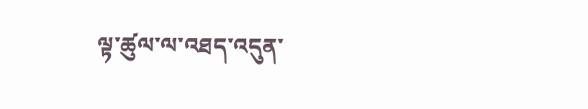ལྟ་ཚུལ་ལ་འཐད་འདུན་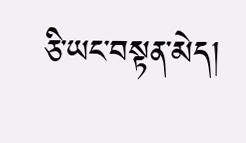ཅི་ཡང་བསྟན་མེད།